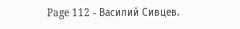Page 112 - Василий Сивцев.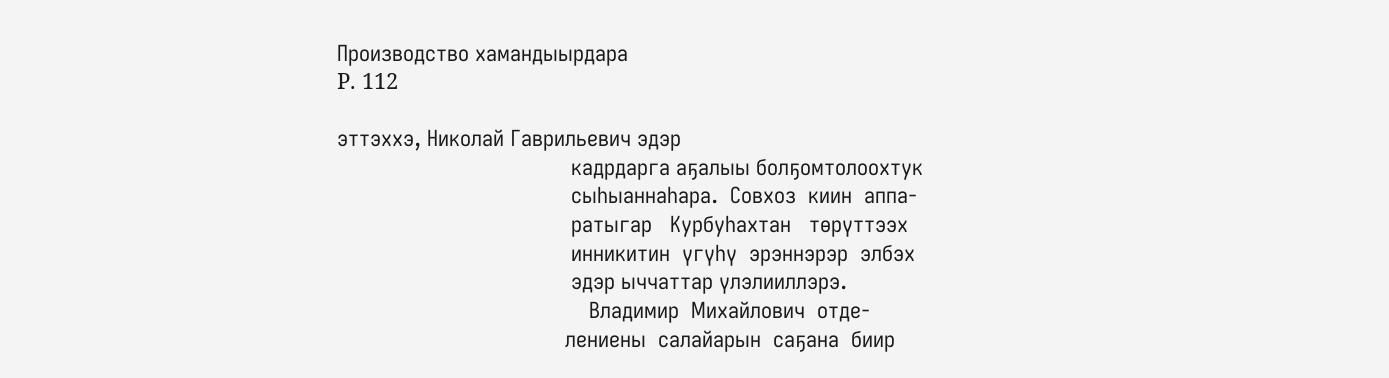Производство хамандыырдара
P. 112

эттэххэ, Николай Гаврильевич эдэр
                                       кадрдарга аҕалыы болҕомтолоохтук
                                       сыһыаннаһара.  Совхоз  киин  аппа-
                                       ратыгар   Курбуһахтан   төрүттээх
                                       инникитин  үгүһү  эрэннэрэр  элбэх
                                       эдэр ыччаттар үлэлииллэрэ.
                                          Владимир  Михайлович  отде-
                                      лениены  салайарын  саҕана  биир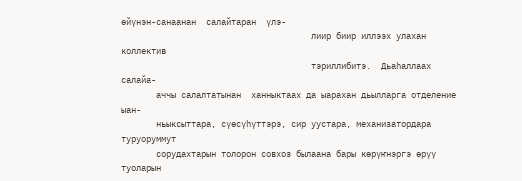өйүнэн-санаанан  салайтаран  үлэ-
                                      лиир биир иллээх улахан коллектив
                                      тэриллибитэ.  Дьаһаллаах  салайа-
       аччы салалтатынан  ханныктаах да ыарахан дьылларга отделение  ыан-
       ньыксыттара, сүөсүһүттэрэ, сир уустара, механизатордара туруоруммут
       сорудахтарын толорон совхоз былаана бары көрүҥнэргэ өрүү туоларын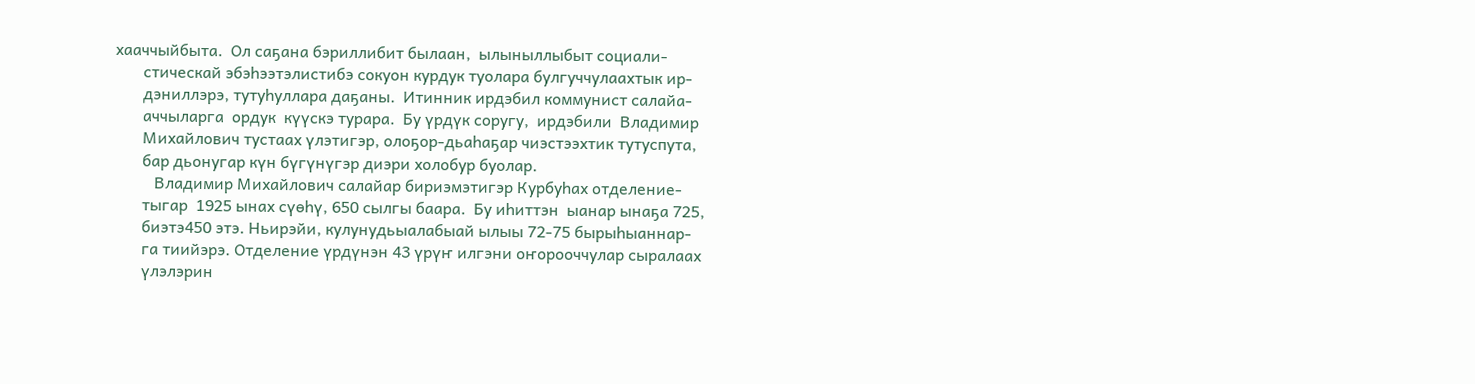хааччыйбыта.  Ол саҕана бэриллибит былаан,  ылыныллыбыт социали-
       стическай эбэһээтэлистибэ сокуон курдук туолара булгуччулаахтык ир-
       дэниллэрэ, тутуһуллара даҕаны.  Итинник ирдэбил коммунист салайа-
       аччыларга  ордук  күүскэ турара.  Бу үрдүк соругу,  ирдэбили  Владимир
       Михайлович тустаах үлэтигэр, олоҕор-дьаһаҕар чиэстээхтик тутуспута,
       бар дьонугар күн бүгүнүгэр диэри холобур буолар.
          Владимир Михайлович салайар бириэмэтигэр Курбуһах отделение-
       тыгар  1925 ынах сүөһү, 650 сылгы баара.  Бу иһиттэн  ыанар ынаҕа 725,
       биэтэ450 этэ. Ньирэйи, кулунудьыалабыай ылыы 72-75 бырыһыаннар-
       га тиийэрэ. Отделение үрдүнэн 43 үрүҥ илгэни оҥорооччулар сыралаах
       үлэлэрин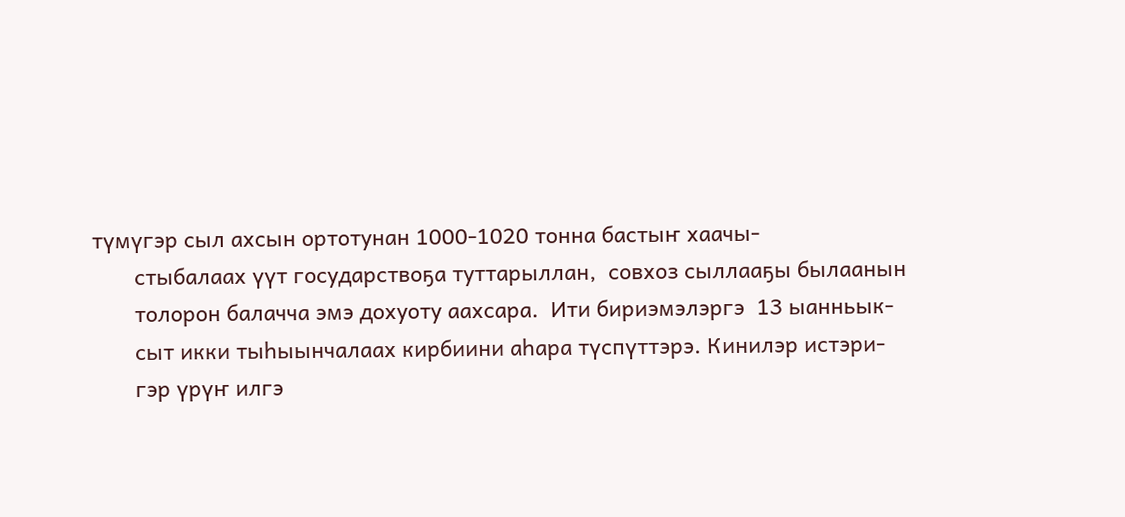түмүгэр сыл ахсын ортотунан 1000-1020 тонна бастыҥ хаачы-
       стыбалаах үүт государствоҕа туттарыллан,  совхоз сыллааҕы былаанын
       толорон балачча эмэ дохуоту аахсара.  Ити бириэмэлэргэ  13 ыанньык-
       сыт икки тыһыынчалаах кирбиини аһара түспүттэрэ. Кинилэр истэри-
       гэр үрүҥ илгэ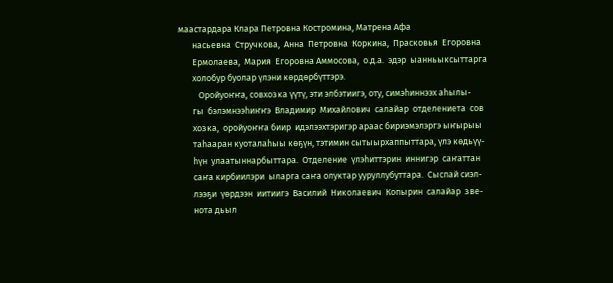маастардара Клара Петровна Костромина, Матрена Афа
       насьевна  Стручкова,  Анна  Петровна  Коркина,  Прасковья  Егоровна
       Ермолаева,  Мария  Егоровна Аммосова,  о.д.а.  эдэр  ыанньыксыттарга
       холобур буолар үлэни көрдөрбүттэрэ.
          Оройуоҥҥа, совхозка үүтү, эти элбэтиигэ, оту, симэһиннээх аһылы-
       гы  бэлэмнээһиҥҥэ  Владимир  Михайлович  салайар  отделениета  сов
       хозка,  оройуоҥҥа биир  идэлээхтэригэр араас бириэмэлэргэ ыҥырыы
       таһааран куоталаһыы көҕүн, тэтимин сытыырхаппыттара, үлэ көдьүү-
       һүн  улаатыннарбыттара.  Отделение  үлэһиттэрин  иннигэр  саҥаттан
       саҥа кирбиилэри  ыларга саҥа олуктар ууруллубуттара.  Сыспай сиэл-
       лээҕи  үөрдээн  иитиигэ  Василий  Николаевич  Копырин  салайар  зве-
       нота дьыл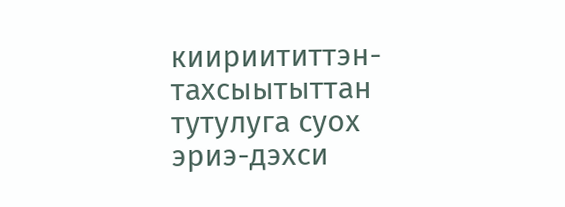киириититтэн-тахсыытыттан тутулуга суох эриэ-дэхси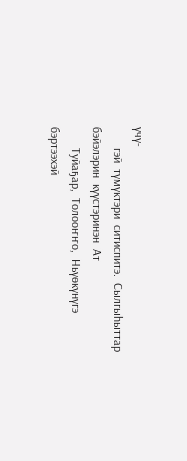үчү-
       гэй  түмүктэри  ситиспитэ.  Сылгыһыттар  бэйэлэрин  күүстэринэн  Ат
       Туйаҕар,  Толооҥҥо,  Ньүөкүнүгэ  бэртээхэй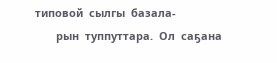типовой  сылгы  базала-
       рын  туппуттара.  Ол  саҕана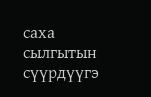саха  сылгытын  сүүрдүүгэ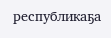республикаҕа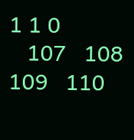1 1 0
   107   108   109   110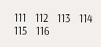111   112   113   114   115   116